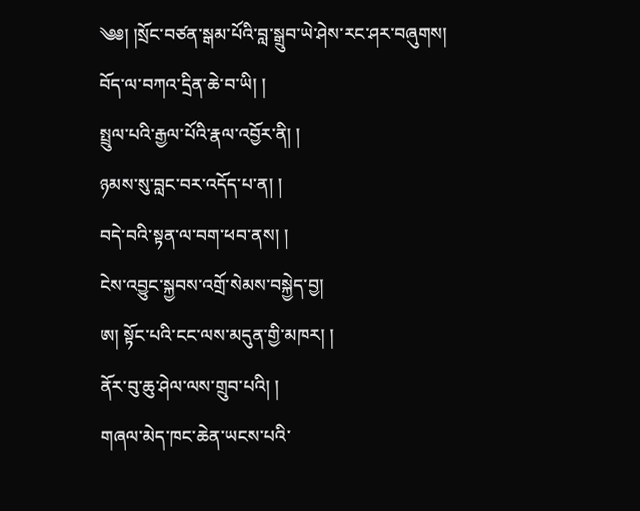༄༅། །སྲོང་བཙན་སྒམ་པོའི་བླ་སྒྲུབ་ཡེ་ཤེས་རང་ཤར་བཞུགས།
བོད་ལ་བཀའ་དྲིན་ཆེ་བ་ཡི། །
སྤྲུལ་པའི་རྒྱལ་པོའི་རྣལ་འབྱོར་ནི། །
ཉམས་སུ་བླང་བར་འདོད་པ་ན། །
བདེ་བའི་སྟན་ལ་བག་ཕབ་ནས། །
ངེས་འབྱུང་སྐྱབས་འགྲོ་སེམས་བསྐྱེད་བྱ།
ཨ། སྟོང་པའི་ངང་ལས་མདུན་གྱི་མཁར། །
ནོར་བུ་ཆུ་ཤེལ་ལས་གྲུབ་པའི། །
གཞལ་མེད་ཁང་ཆེན་ཡངས་པའི་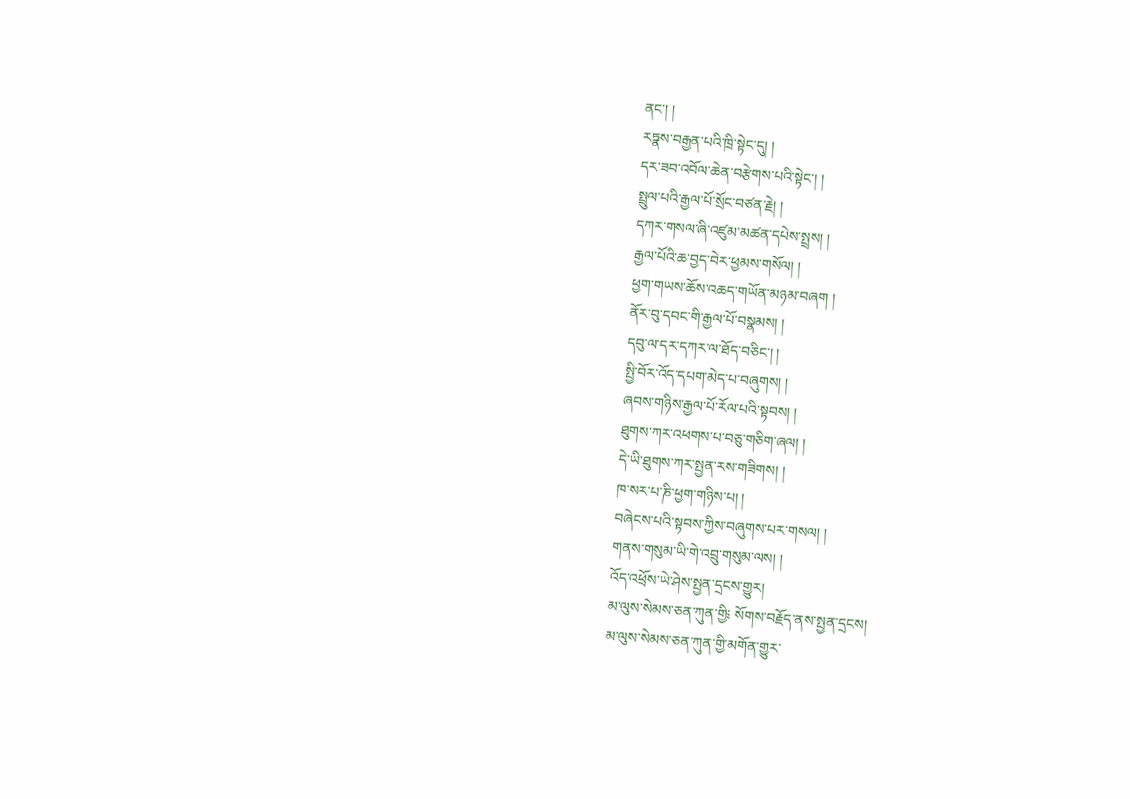ནང་། །
རཏྣས་བརྒྱན་པའི་ཁྲི་སྟེང་དུ། །
དར་ཟབ་འབོལ་ཆེན་བརྩེགས་པའི་སྟེང་། །
སྤྲུལ་པའི་རྒྱལ་པོ་སྲོང་བཙན་རྗེ། །
དཀར་གསལ་ཞི་འཛུམ་མཚན་དཔེས་སྤྲས། །
རྒྱལ་པོའི་ཆ་བྱད་བེར་ཕྱམས་གསོལ། །
ཕྱག་གཡས་ཆོས་འཆད་གཡོན་མཉམ་བཞག །
ནོར་བུ་དབང་གི་རྒྱལ་པོ་བསྣམས། །
དབུ་ལ་དར་དཀར་ལ་ཐོད་བཅིང་། །
སྤྱི་བོར་འོད་དཔག་མེད་པ་བཞུགས། །
ཞབས་གཉིས་རྒྱལ་པོ་རོལ་པའི་སྟབས། །
ཐུགས་ཀར་འཕགས་པ་བཅུ་གཅིག་ཞལ། །
དེ་ཡི་ཐུགས་ཀར་སྤྱན་རས་གཟིགས། །
ཁ་སར་པ་ཎི་ཕྱག་གཉིས་པ། །
བཞེངས་པའི་སྟབས་ཀྱིས་བཞུགས་པར་གསལ། །
གནས་གསུམ་ཡི་གེ་འབྲུ་གསུམ་ལས། །
འོད་འཕྲོས་ཡེ་ཤེས་སྤྱན་དྲངས་གྱུར།
མ་ལུས་སེམས་ཅན་ཀུན་གྱི༴ སོགས་བརྗོད་ནས་སྤྱན་དྲངས།
མ་ལུས་སེམས་ཅན་ཀུན་གྱི་མགོན་གྱུར་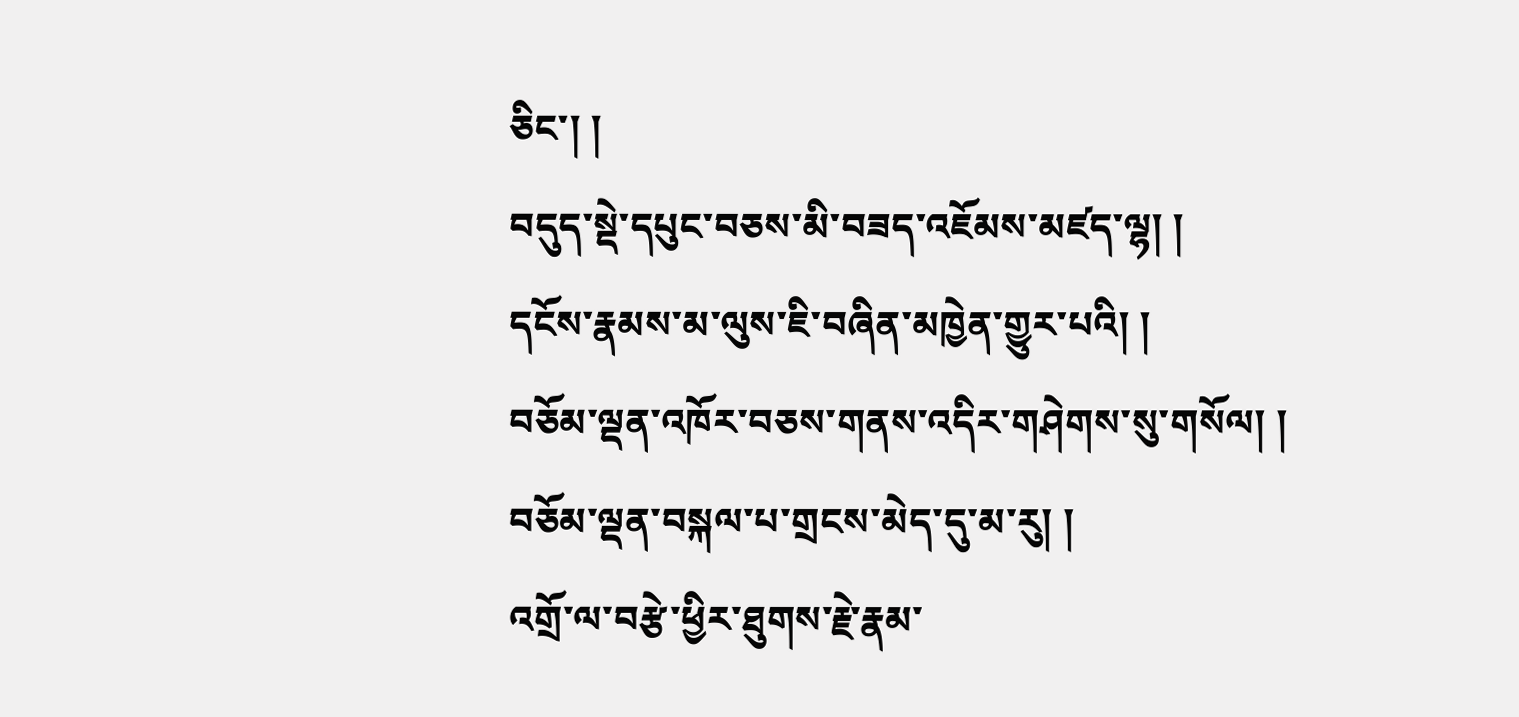ཅིང་། །
བདུད་སྡེ་དཔུང་བཅས་མི་བཟད་འཇོམས་མཛད་ལྷ། །
དངོས་རྣམས་མ་ལུས་ཇི་བཞིན་མཁྱེན་གྱུར་པའི། །
བཅོམ་ལྡན་འཁོར་བཅས་གནས་འདིར་གཤེགས་སུ་གསོལ། །
བཅོམ་ལྡན་བསྐལ་པ་གྲངས་མེད་དུ་མ་རུ། །
འགྲོ་ལ་བརྩེ་ཕྱིར་ཐུགས་རྗེ་རྣམ་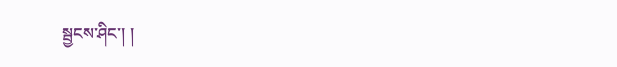སྦྱངས་ཤིང་། །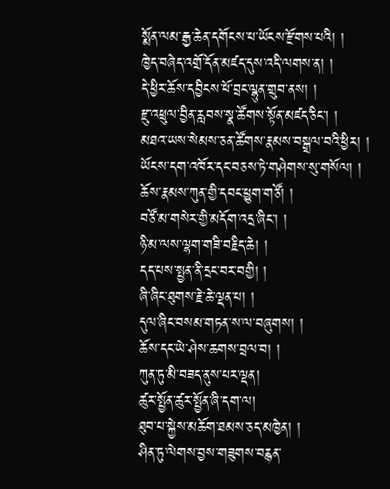སྨོན་ལམ་རྒྱ་ཆེན་དགོངས་པ་ཡོངས་རྫོགས་པའི། །
ཁྱེད་བཞེད་འགྲོ་དོན་མཛད་དུས་འདི་ལགས་ན། །
དེ་ཕྱིར་ཆོས་དབྱིངས་ཕོ་བྲང་ལྷུན་གྲུབ་ནས། །
རྫུ་འཕྲུལ་བྱིན་རླབས་སྣ་ཚོགས་སྟོན་མཛད་ཅིང་། །
མཐའ་ཡས་སེམས་ཅན་ཚོགས་རྣམས་བསྒྲལ་བའི་ཕྱིར། །
ཡོངས་དག་འཁོར་དང་བཅས་ཏེ་གཤེགས་སུ་གསོལ། །
ཆོས་རྣམས་ཀུན་གྱི་དབང་ཕྱུག་གཙོ། །
བཙོ་མ་གསེར་གྱི་མདོག་འདྲ་ཞིང་། །
ཉི་མ་ལས་ལྷག་གཟི་བརྗིད་ཆེ། །
དད་པས་སྤྱན་ནི་དྲང་བར་བགྱི། །
ཞི་ཞིང་ཐུགས་རྗེ་ཆེ་ལྡན་པ། །
དུལ་ཞིང་བསམ་གཏན་ས་ལ་བཞུགས། །
ཆོས་དང་ཡེ་ཤེས་ཆགས་བྲལ་བ། །
ཀུན་ཏུ་མི་བཟད་ནུས་པར་ལྡན།
ཚུར་སྤྱོན་ཚུར་སྤྱོན་ཞི་དག་ལ།
ཐུབ་པ་སྐྱེས་མཆོག་ཐམས་ཅད་མཁྱེན། །
ཤིན་ཏུ་ལེགས་བྱས་གཟུགས་བརྙན་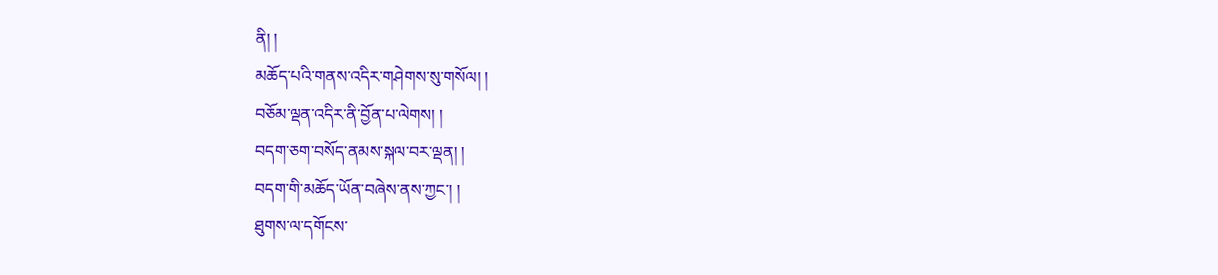ནི། །
མཆོད་པའི་གནས་འདིར་གཤེགས་སུ་གསོལ། །
བཅོམ་ལྡན་འདིར་ནི་བྱོན་པ་ལེགས། །
བདག་ཅག་བསོད་ནམས་སྐལ་བར་ལྡན། །
བདག་གི་མཆོད་ཡོན་བཞེས་ནས་ཀྱང་། །
ཐུགས་ལ་དགོངས་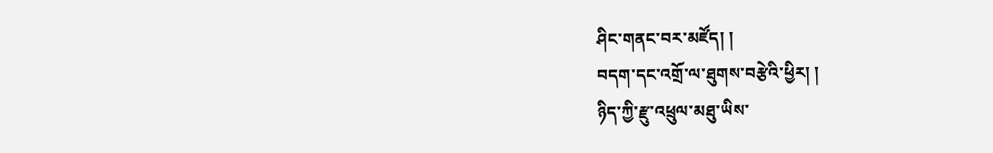ཤིང་གནང་བར་མཛོད། །
བདག་དང་འགྲོ་ལ་ཐུགས་བརྩེའི་ཕྱིར། །
ཉིད་ཀྱི་རྫུ་འཕྲུལ་མཐུ་ཡིས་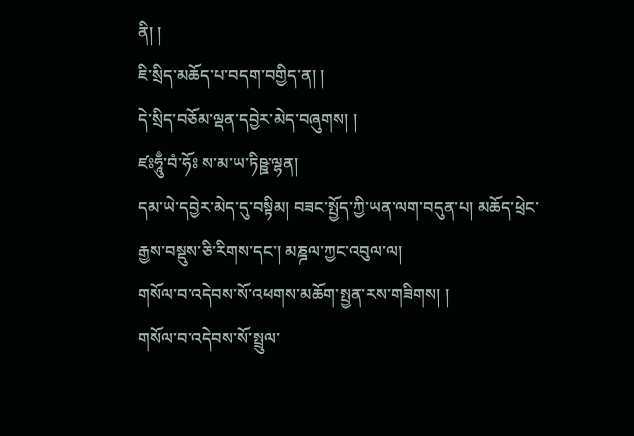ནི། །
ཇི་སྲིད་མཆོད་པ་བདག་བགྱིད་ན། །
དེ་སྲིད་བཅོམ་ལྡན་དབྱེར་མེད་བཞུགས། །
ཛཿཧཱུྃ་བཾ་ཧོཿ ས་མ་ཡ་ཏིཥྛ་ལྷན།
དམ་ཡེ་དབྱེར་མེད་དུ་བསྟིམ། བཟང་སྤྱོད་ཀྱི་ཡན་ལག་བདུན་པ། མཆོད་ཕྲེང་རྒྱས་བསྡུས་ཅི་རིགས་དང་། མཎྜལ་ཀྱང་འབུལ་ལ།
གསོལ་བ་འདེབས་སོ་འཕགས་མཆོག་སྤྱན་རས་གཟིགས། །
གསོལ་བ་འདེབས་སོ་སྤྲུལ་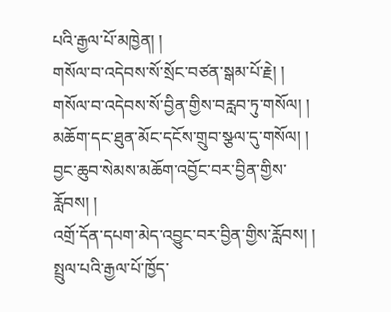པའི་རྒྱལ་པོ་མཁྱེན། །
གསོལ་བ་འདེབས་སོ་སྲོང་བཙན་སྒམ་པོ་རྗེ། །
གསོལ་བ་འདེབས་སོ་བྱིན་གྱིས་བརླབ་ཏུ་གསོལ། །
མཆོག་དང་ཐུན་མོང་དངོས་གྲུབ་སྩལ་དུ་གསོལ། །
བྱང་ཆུབ་སེམས་མཆོག་འབྱོང་བར་བྱིན་གྱིས་རློབས། །
འགྲོ་དོན་དཔག་མེད་འབྱུང་བར་བྱིན་གྱིས་རློབས། །
སྤྲུལ་པའི་རྒྱལ་པོ་ཁྱོད་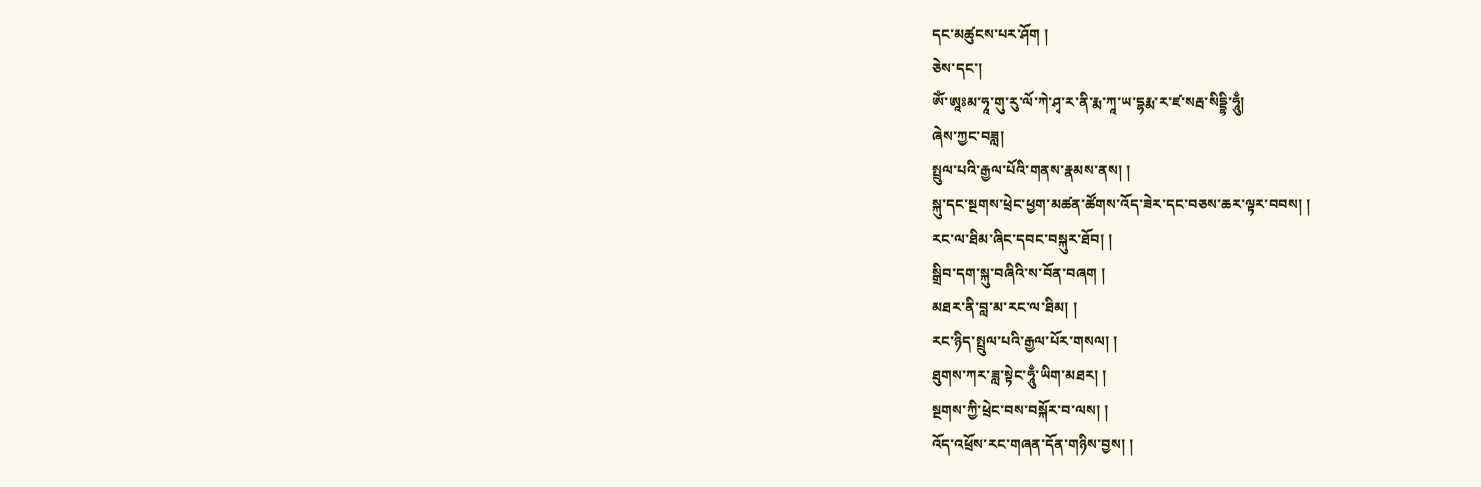དང་མཚུངས་པར་ཤོག །
ཅེས་དང་།
ཨོཾ་ཨཱཿམ་ཧཱ་གུ་རུ་ལོ་ཀེ་ཤྭ་ར་ནི་རྨ་ཀཱ་ཡ་དྷརྨ་ར་ཛ་སརྦ་སིདྡྷི་ཧཱུྃ།
ཞེས་ཀྱང་བཟླ།
སྤྲུལ་པའི་རྒྱལ་པོའི་གནས་རྣམས་ནས། །
སྐུ་དང་སྔགས་ཕྲེང་ཕྱག་མཚན་ཚོགས་འོད་ཟེར་དང་བཅས་ཆར་ལྟར་བབས། །
རང་ལ་ཐིམ་ཞིང་དབང་བསྐུར་ཐོབ། །
སྒྲིབ་དག་སྐུ་བཞིའི་ས་བོན་བཞག །
མཐར་ནི་བླ་མ་རང་ལ་ཐིམ། །
རང་ཉིད་སྤྲུལ་པའི་རྒྱལ་པོར་གསལ། །
ཐུགས་ཀར་ཟླ་སྟེང་ཧཱུྃ་ཡིག་མཐར། །
སྔགས་ཀྱི་ཕྲེང་བས་བསྐོར་བ་ལས། །
འོད་འཕྲོས་རང་གཞན་དོན་གཉིས་བྱས། །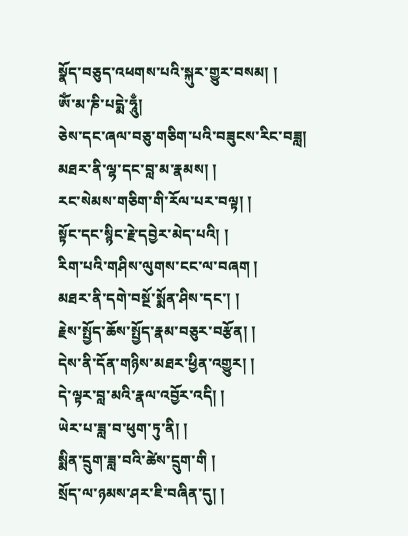སྣོད་བཅུད་འཕགས་པའི་སྐུར་གྱུར་བསམ། །
ཨོཾ་མ་ཎི་པདྨེ་ཧཱུྃ།
ཅེས་དང་ཞལ་བཅུ་གཅིག་པའི་བཟུངས་རིང་བཟླ།
མཐར་ནི་ལྷ་དང་བླ་མ་རྣམས། །
རང་སེམས་གཅིག་གི་རོལ་པར་བལྟ། །
སྟོང་དང་སྙིང་རྗེ་དབྱེར་མེད་པའི། །
རིག་པའི་གཤིས་ལུགས་ངང་ལ་བཞག །
མཐར་ནི་དགེ་བསྔོ་སྨོན་ཤིས་དང་། །
རྗེས་སྤྱོད་ཆོས་སྤྱོད་རྣམ་བཅུར་བརྩོན། །
དེས་ནི་དོན་གཉིས་མཐར་ཕྱིན་འགྱུར། །
དེ་ལྟར་བླ་མའི་རྣལ་འབྱོར་འདི། །
ཡེར་པ་ཟླ་བ་ཕུག་ཏུ་ནི། །
སྨིན་དྲུག་ཟླ་བའི་ཚེས་དྲུག་གི །
སྲོད་ལ་ཉམས་ཤར་ཇི་བཞིན་དུ། །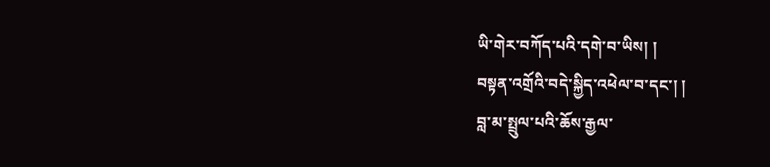ཡི་གེར་བཀོད་པའི་དགེ་བ་ཡིས། །
བསྟན་འགྲོའི་བདེ་སྐྱིད་འཕེལ་བ་དང་། །
བླ་མ་སྤྲུལ་པའི་ཆོས་རྒྱལ་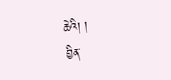ཆེའི། །
བྱིན་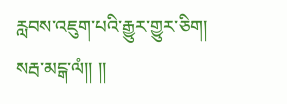རླབས་འཇུག་པའི་རྒྱུར་གྱུར་ཅིག།
སརྦ་མངྒ་ལཾ།། །།